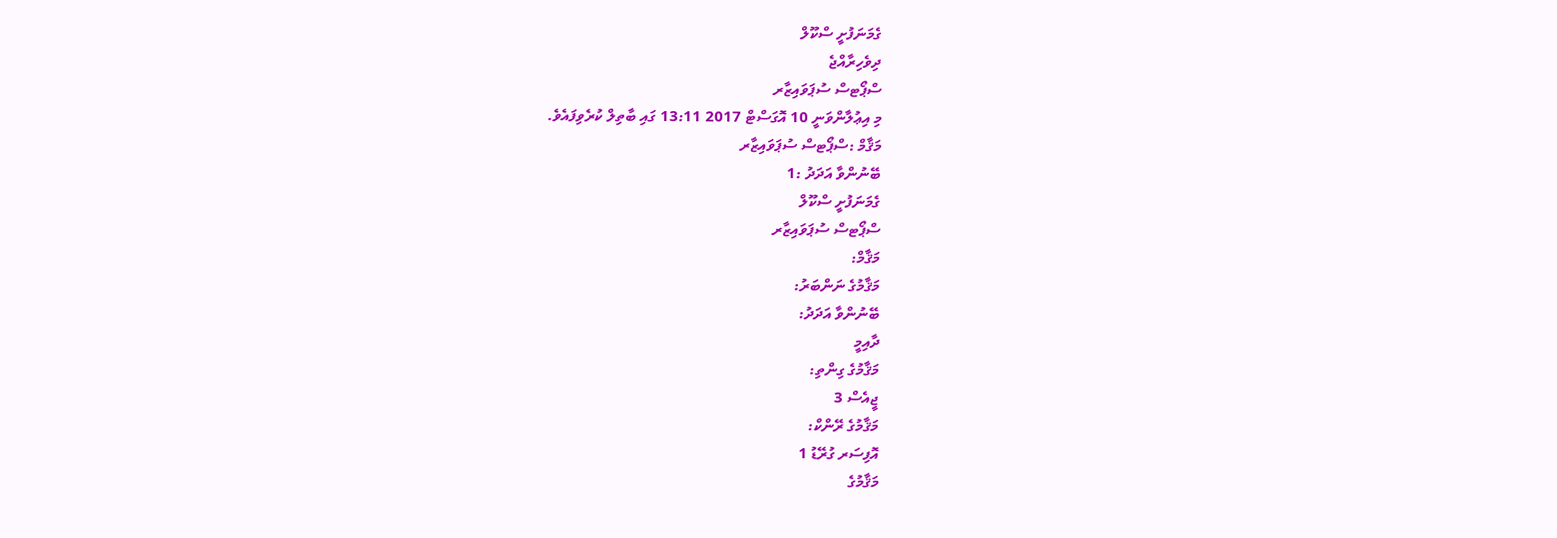ގެމަނަފުށީ ސްކޫލް
ދިވެހިރާއްޖެ
ސްޕޯޓސް ސުޕަވައިޒާރ
މި އިޢުލާންވަނީ 10 އޮގަސްޓް 2017 13:11 ގައި ބާތިލް ކުރެވިފައެވެ.
މަޤާމް :ސްޕޯޓސް ސުޕަވައިޒާރ
ބޭނުންވާ އަދަދު :1
ގެމަނަފުށީ ސްކޫލް
ސްޕޯޓސް ސުޕަވައިޒާރ
މަޤާމް:
މަޤާމުގެ ނަންބަރު:
ބޭނުންވާ އަދަދު:
ދާއިމީ
މަޤާމުގެ ގިންތި:
ޖީއެސް 3
މަޤާމުގެ ރޭންކް:
އޮފިސަރ ގުރޭޑު 1
މަޤާމުގެ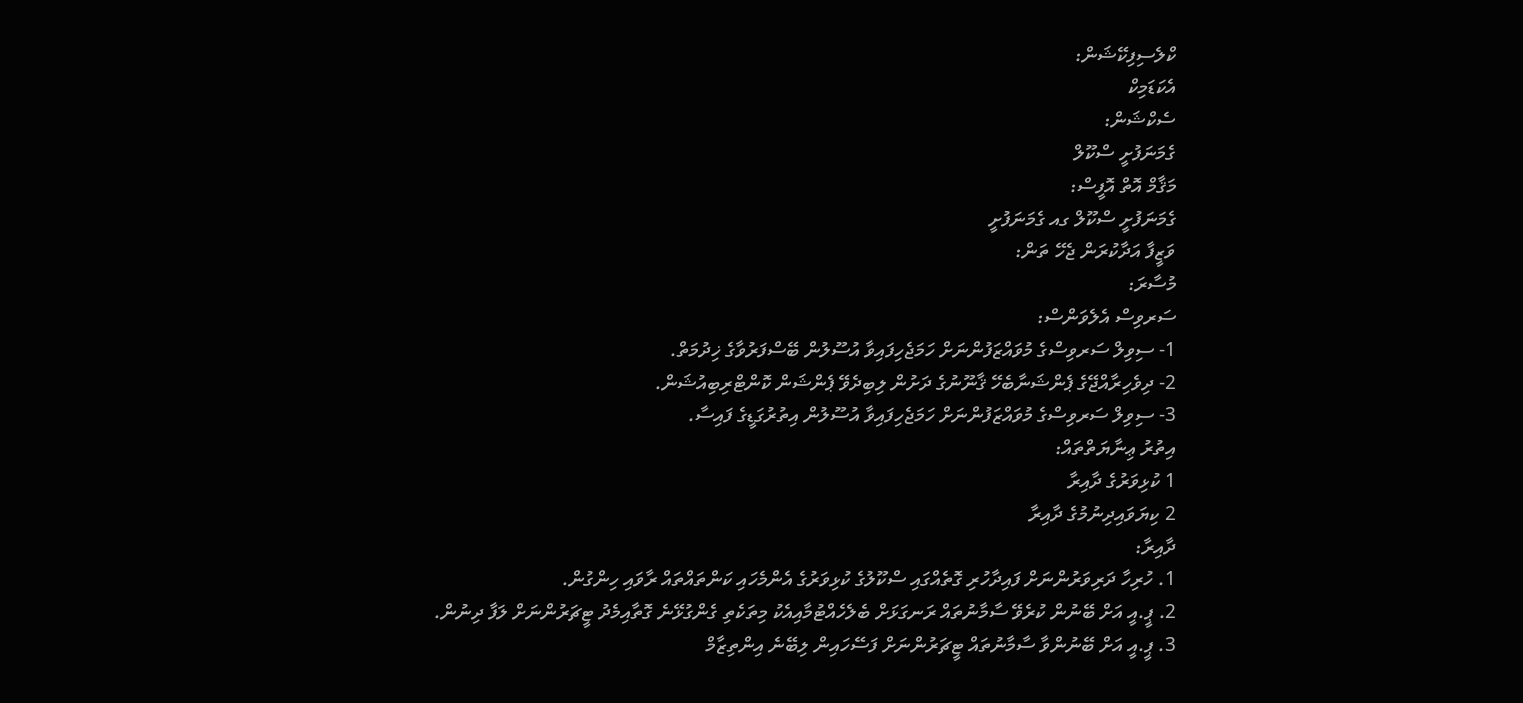ކްލެސިފިކޭޝަން:
އެކަޑަމިކް
ސެކްޝަން:
ގެމަނަފުށީ ސްކޫލް
މަޤާމް އޮތް އޮފީސް:
ގެމަނަފުށީ ސްކޫލް ގއ ގެމަނަފުށީ
ވަޒީފާ އަދާކުރަން ޖެހޭ ތަން:
މުސާރަ:
ސަރވިސް އެލެވަންސް:
1- ސިވިލް ސަރވިސްގެ މުވައްޒަފުންނަށް ހަމަޖެހިފައިވާ އުސޫލުން ބޭސްފަރުވާގެ ޚިދުމަތް.
2- ދިވެހިރާއްޖޭގެ ޕެންޝަނާބެހޭ ޤާނޫނުގެ ދަށުން ލިބިދެވޭ ޕެންޝަން ކޮންޓްރިބިއުޝަން.
3- ސިވިލް ސަރވިސްގެ މުވައްޒަފުންނަށް ހަމަޖެހިފައިވާ އުސޫލުން އިތުރުގަޑީގެ ފައިސާ.
އިތުރު ޢިނާޔަތްތައް:
1 ކުޅިވަރުގެ ދާއިރާ
2 ކިޔަވައިދިނުމުގެ ދާއިރާ
ދާއިރާ:
1. ހުރިހާ ދަރިވަރުންނަށް ފައިދާހުރި ގޮތެއްގައި ސްކޫލުގެ ކުޅިވަރުގެ އެންމެހައި ކަންތައްތައް ރާވައި ހިންގުން.
2. ޕީ.އީ އަށް ބޭނުން ކުރެވޭ ސާމާނުތައް ރަނގަޅަށް ބެލެހެއްޓުމާއިއެކު މިތަކެތި ގެންގުޅޭނެ ގޮތާއިމެދު ޓީޗަރުންނަށް ލަފާ ދިނުން.
3. ޕީ.އީ އަށް ބޭނުންވާ ސާމާނުތައް ޓީޗަރުންނަށް ފަސޭހައިން ލިބޭނެ އިންތިޒާމް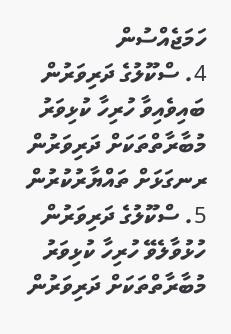ހަމަޖެއްސުން
4. ސްކޫލުގެ ދަރިވަރުން ބައިވެއިވާ ހުރިހާ ކުޅިވަރު މުބާރާތްތަކަށް ދަރިވަރުން ރނގަޅަށް ތައްޔާރުކުރުން
5. ސްކޫލުގެ ދަރިވަރުން ހުޅުވާލެވޭ ހުރިހާ ކުޅިވަރު މުބާރާތްތަކަށް ދަރިވަރުން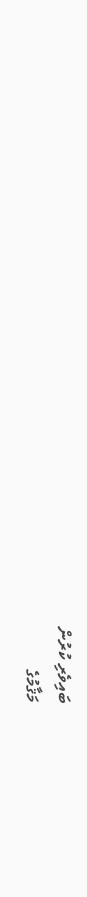ބައިވެރި ކުރުން
މަޤާމުގެ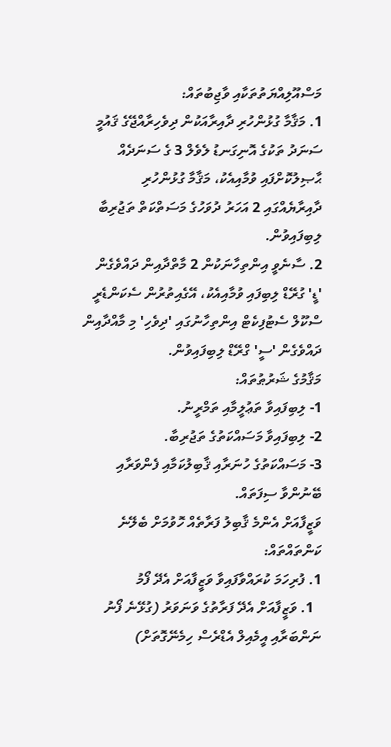މަސްއޫލިއްޔަތުތަކާއި ވާޖިބުތައް:
1. މަޤާމާ ގުޅުންހުރި ދާއިރާއަކުން ދިވެހިރާއްޖޭގެ ޤައުމީ ސަނަދު ތަކުގެ އޮނިގަނޑު ލެވެލް 3 ގެ ސަނަދެއް ޙާޞިލުކޮށްފައި ވުމާއިއެކު، މަޤާމާ ގުޅުންހުރި ދާއިރާޔެއްގައި 2 އަހަރު ދުވަހުގެ މަސަތްކަތް ތަޖުރިބާ ލިބިފައިވުން.
2. ސާނެވީ އިންތިހާނަކުން 2 މާތްދާއިން ދައްވެގެން 'ޑީ' ގުރޭޑް ލިބިފައި ވުމާއިއެކު، އޭގެއިތުރުން ސެކަންޑެރީ ސްކޫލް ސެޓުފިކެޓް އިންތިހާނުގައި 'ދިވެހި' މި މާއްދާއިން ދައްވެގެން 'ސީ' ގްރޭޑް ލިބިފައިވުން.
މަޤާމުގެ ޝަރުޠުތައް:
1- ލިބިފައިވާ ތަޢުލީމާއި ތަމްރީނު.
2- ލިބިފައިވާ މަސައްކަތުގެ ތަޖުރިބާ.
3- މަސައްކަތުގެ ހުނަރާއި ޤާބިލުކަމާއި ފެންވަރާއި ބޭނުންވާ ސިފަތައް.
ވަޒީފާއަށް އެންމެ ޤާބިލު ފަރާތެއް ހޮވުމަށް ބެލޭނެ ކަންތައްތައް:
1. ފުރިހަމަ ކުރައްވާފައިވާ ވަޒީފާއަށް އެދޭ ފޯމު
  1. ވަޒީފާއަށް އެދޭ ފަރާތުގެ ވަނަވަރު (ގުޅޭނެ ފޯނު ނަންބަރާއި އީމެއިލް އެޑްރެސް ހިމެނޭގޮތަށް)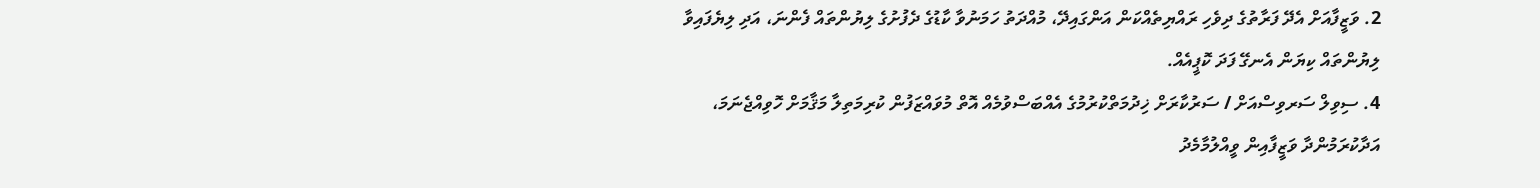2. ވަޒީފާއަށް އެދޭ ފަރާތުގެ ދިވެހި ރައްޔިތެއްކަން އަންގައިދޭ، މުއްދަތު ހަމަނުވާ ކާޑުގެ ދެފުށުގެ ލިޔުންތައް ފެންނަ، އަދި ލިޔެފައިވާ ލިޔުންތައް ކިޔަން އެނގޭ ފަދަ ކޮޕީއެއް.
4. ސިވިލް ސަރވިސްއަށް / ސަރުކާރަށް ޚިދުމަތްކުރުމުގެ އެއްބަސްވުމެއް އޮތް މުވައްޒަފުން ކުރިމަތިލާ މަޤާމަށް ހޮވިއްޖެނަމަ، އަދާކުރަމުންދާ ވަޒީފާއިން ވީއްލުމާމެދު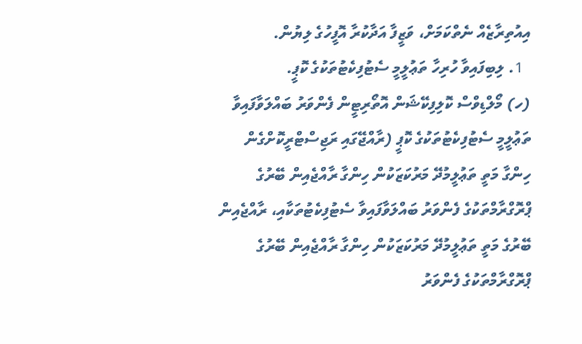އިއުތިރާޒެއް ނެތްކަމަށް، ވަޒީފާ އަދާކުރާ އޮފީހުގެ ލިޔުން.
  1. ލިބިފައިވާ ހުރިހާ ތަޢުލީމީ ސެޓުފިކެޓުތަކުގެ ކޮޕީ.
(ހ) މޯލްޑިވްސް ކޮލިފިކޭޝަން އޮތޯރިޓީން ފެންވަރު ބައްލަވާފައިވާ ތަޢުލީމީ ސެޓުފިކެޓުތަކުގެ ކޮޕީ (ރާއްޖޭގައި ރަޖިސްޓްރީކޮށްގެން ހިންގާ މަތީ ތަޢުލީމުދޭ މަރުކަޒަކުން ހިންގާ ރާއްޖެއިން ބޭރުގެ ޕްރޮގްރާމްތަކުގެ ފެންވަރު ބައްލަވާފައިވާ ސެޓުފިކެޓުތަކާއި، ރާއްޖެއިން ބޭރުގެ މަތީ ތަޢުލީމުދޭ މަރުކަޒަކުން ހިންގާ ރާއްޖެއިން ބޭރުގެ ޕްރޮގްރާމްތަކުގެ ފެންވަރު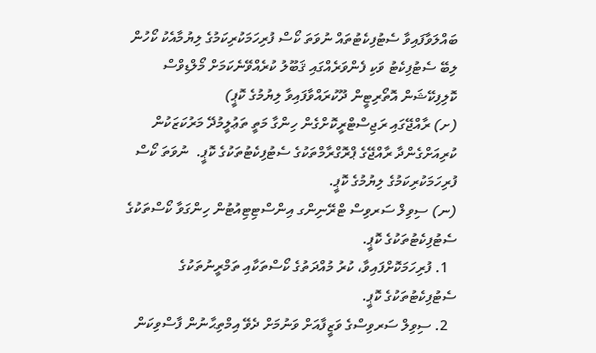ބައްލަވާފައިވާ ސެޓުފިކެޓުތައް ނުވަތަ ކޯސް ފުރިހަމަކުރިކަމުގެ ލިޔުމާއެކު ކޯހުން ލިބޭ ސެޓުފިކެޓު ވަކި ފެންވަރެއްގައި ޤަބޫލު ކުރެއްވޭނެކަމަށް މޯލްޑިވްސް ކޮލިފިކޭޝަން އޮތޯރިޓީން ދޫކުރައްވާފައިވާ ލިޔުމުގެ ކޮޕީ)
(ށ) ރާއްޖޭގައި ރަޖިސްޓްރީކޮށްގެން ހިންގާ މަތީ ތަޢުލީމުދޭ މަރުކަޒަކުން ކުރިއަށްގެންދާ ރާއްޖޭގެ ޕްރޮގްރާމްތަކުގެ ސެޓުފިކެޓުތަކުގެ ކޮޕީ.  ނުވަތަ ކޯސް ފުރިހަމަކުރިކަމުގެ ލިޔުމުގެ ކޮޕީ.
(ނ) ސިވިލް ސަރވިސް ޓްރޭނިންގ އިންސްޓިޓިއުޓުން ހިންގަވާ ކޯސްތަކުގެ ސެޓުފިކެޓުތަކުގެ ކޮޕީ.
  1. ފުރިހަމަކޮށްފައިވާ، ކުރު މުއްދަތުގެ ކޯސްތަކާއި ތަމްރީނުތަކުގެ ސެޓުފިކެޓުތަކުގެ ކޮޕީ.
  2. ސިވިލް ސަރވިސްގެ ވަޒީފާއަށް ވަނުމަށް ދެވޭ އިމްތިޙާނުން ފާސްވިކަން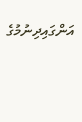އަންގައިދިނުމުގެ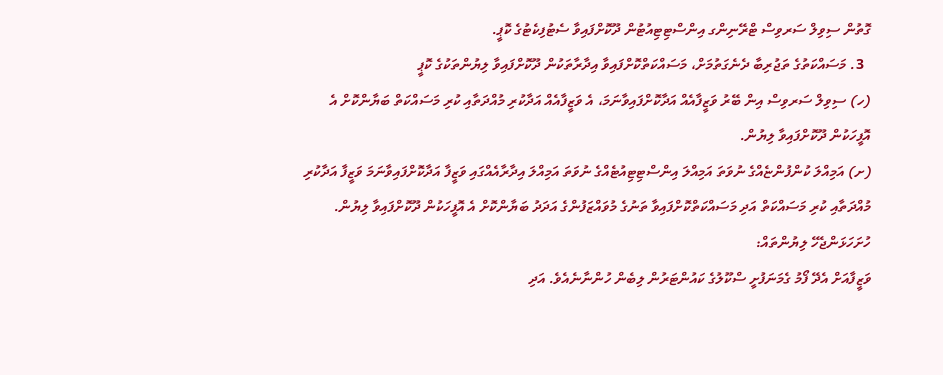ގޮތުން ސިވިލް ސަރވިސް ޓްރޭނިންގ އިންސްޓިޓިއުޓުން ދޫކޮށްފައިވާ ސެޓުފިކެޓުގެ ކޮޕީ.
  3. މަސައްކަތުގެ ތަޖުރިބާ ދެނެގަތުމަށް، މަސައްކަތްކޮށްފައިވާ އިދާރާތަކުން ދޫކޮށްފައިވާ ލިޔުންތަކުގެ ކޮޕީ
(ހ) ސިވިލް ސަރވިސް އިން ބޭރު ވަޒީފާއެއް އަދާކޮށްފައިވާނަމަ، އެ ވަޒީފާއެއް އަދާކުރި މުއްދަތާއި ކުރި މަސައްކަތް ބަޔާންކޮށް އެ އޮފީހަކުން ދޫކޮށްފައިވާ ލިޔުން.
(ށ) އަމިއްލަ ކުންފުންޏެއްގެ ނުވަތަ އަމިއްލަ އިންސްޓިޓިއުޓެއްގެ ނުވަތަ އަމިއްލަ އިދާރާއެއްގައި ވަޒީފާ އަދާކޮށްފައިވާނަމަ ވަޒީފާ އަދާކުރި މުއްދަތާއި ކުރި މަސައްކަތް އަދި މަސައްކަތްކޮށްފައިވާ ތަނުގެ މުވައްޒަފުންގެ އަދަދު ބަޔާންކޮށް އެ އޮފީހަކުން ދޫކޮށްފައިވާ ލިޔުން.
ހުށަހަޅަންޖެހޭ ލިޔުންތައް:
ވަޒީފާއަށް އެދޭ ފޯމު ގެމަނަފުށީ ސްކޫލުގެ ކައުންޓަރުން ލިބެން ހުންނާނެއެވެ. އަދި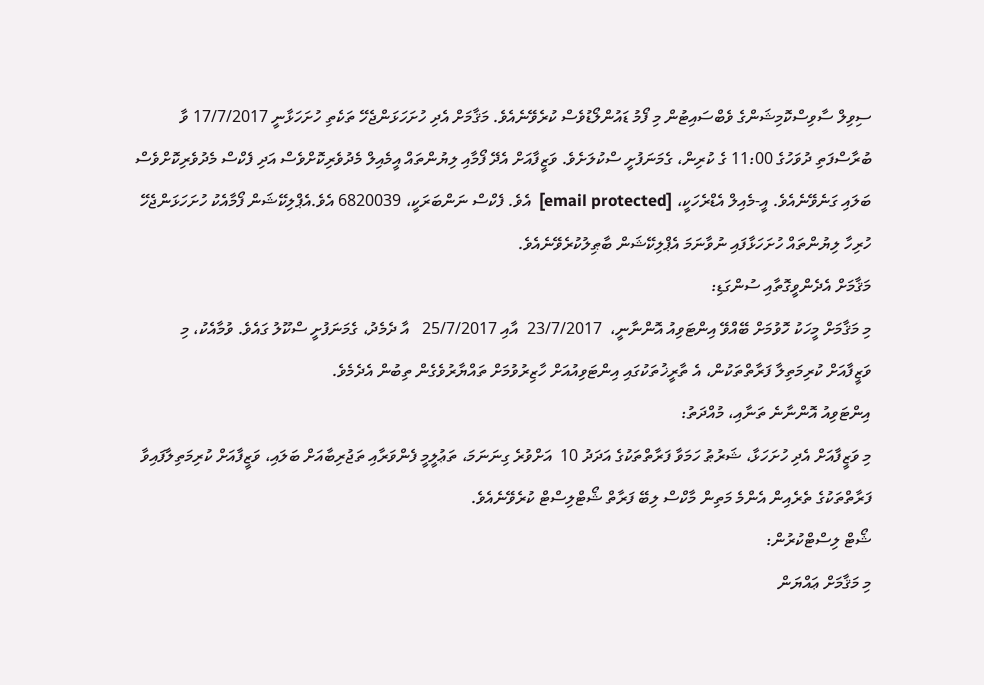ސިވިލް ސާވިސްކޮމިޝަންގެ ވެބްސައިޓުން މި ފޯމު ޑައުންލޯޑުވެސް ކުރެވޭނެއެވެ. މަޤާމަށް އެދި ހުށަހަޅަންޖެހޭ ތަކެތި ހުށަހަޅާނީ 17/7/2017 ވާ ބުރާސްފަތި ދުވަހުގެ 11:00 ގެ ކުރިން، ގެމަނަފުށީ ސްކުލަށެވެ. ވަޒީފާއަށް އެދޭ ފޯމާއި ލިޔުންތައް އީމެއިލް މެދުވެރިކޮށްވެސް އަދި ފެކްސް މެދުވެރިކޮށްވެސް  ބަލައި ގަނެވޭނެއެވެ. އީ-މެއިލް އެޑްރެހަކީ، [email protected]  އެވެ. ފެކްސް ނަންބަރަކީ، 6820039 އެވެ.އެޕްލިކޭޝަން ފޯމާއެކު ހުށަހަޅަންޖެހޭ ހުރިހާ ލިޔުންތައް ހުށަހަޅާފައި ނުވާނަމަ އެޕްލިކޭޝަން ބާޠިލުކުރެވޭނެއެވެ.
މަޤާމަށް އެދެންވީގޮތާއި ސުންގަޑި:
މި މަޤާމަށް މީހަކު ހޮވުމަށް ބޭއްވޭ އިންޓަވިއު އޮންނާނީ،  23/7/2017  އާއި 25/7/2017   އާ ދެމެދު، ގެމަނަފުށީ ސްކޫލު ގައެވެ. ވުމާއެކު، މި ވަޒީފާއަށް ކުރިމަތިލާ ފަރާތްތަކުން، އެ ތާރީޚުތަކުގައި އިންޓަވިއުއަށް ހާޒިރުވުމަށް ތައްޔާރުވެގެން ތިބުން އެދެމެވެ.
އިންޓަވިއު އޮންނާނެ ތަނާއި، މުއްދަތު:
މި ވަޒީފާއަށް އެދި ހުށަހަޅާ، ޝަރުޠު ހަމަވާ ފަރާތްތަކުގެ އަދަދު 10  އަށްވުރެ ގިނަނަމަ، ތަޢުލީމީ ފެންވަރާއި ތަޖުރިބާއަށް ބަލައި، ވަޒީފާއަށް ކުރިމަތިލާފައިވާ ފަރާތްތަކުގެ ތެރެއިން އެންމެ މަތިން މާކްސް ލިބޭ ފަރާތް ޝޯޓްލިސްޓް ކުރެވޭނެއެވެ.
ޝޯޓް ލިސްޓްކުރުން:
މި މަޤާމަށް ޢައްޔަން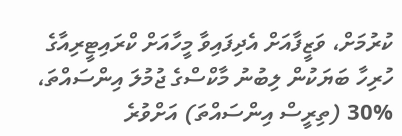ކުރުމަށް، ވަޒީފާއަށް އެދިފައިވާ މީހާއަށް ކްރައިޓީރިއާގެ ހުރިހާ ބަޔަކުން ލިބުނު މާކްސްގެ ޖުމުލަ އިންސައްތަ، %30 (ތިރީސް އިންސައްތަ) އަށްވުރެ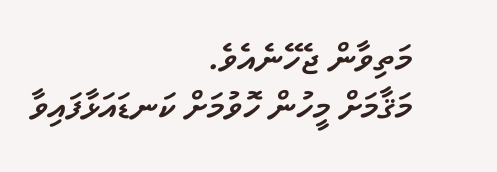މަތިވާން ޖެހޭނެއެވެ.
މަޤާމަށް މީހުން ހޮވުމަށް ކަނޑައަޅާފައިވާ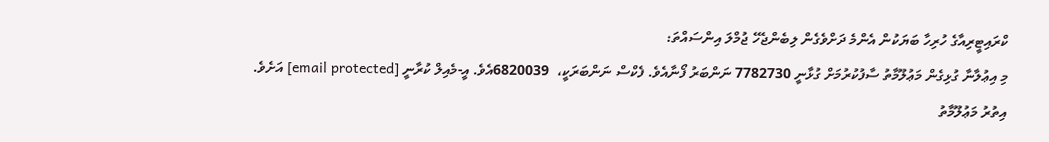ކްރައިޓީރިއާގެ ހުރިހާ ބަޔަކުން އެންމެ ދަށްވެގެން ލިބެންޖެހޭ ޖުމްލަ އިންސައްތަ:
މި އިޢުލާނާ ގުޅިގެން މަޢުލޫމާތު ސާފުކުރުމަށް ގުޅާނީ 7782730 ނަންބަރު ފޯނާއެވެ. ފެކްސް ނަންބަރަކީ،  6820039އެވެ. އީ-މެއިލް ކުރާނީ [email protected] އަށެވެ.
އިތުރު މަޢުލޫމާތު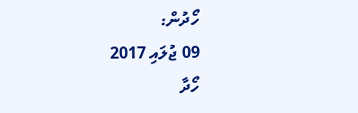ހޯދުން:
09 ޖުލައި 2017
ހޯދާ